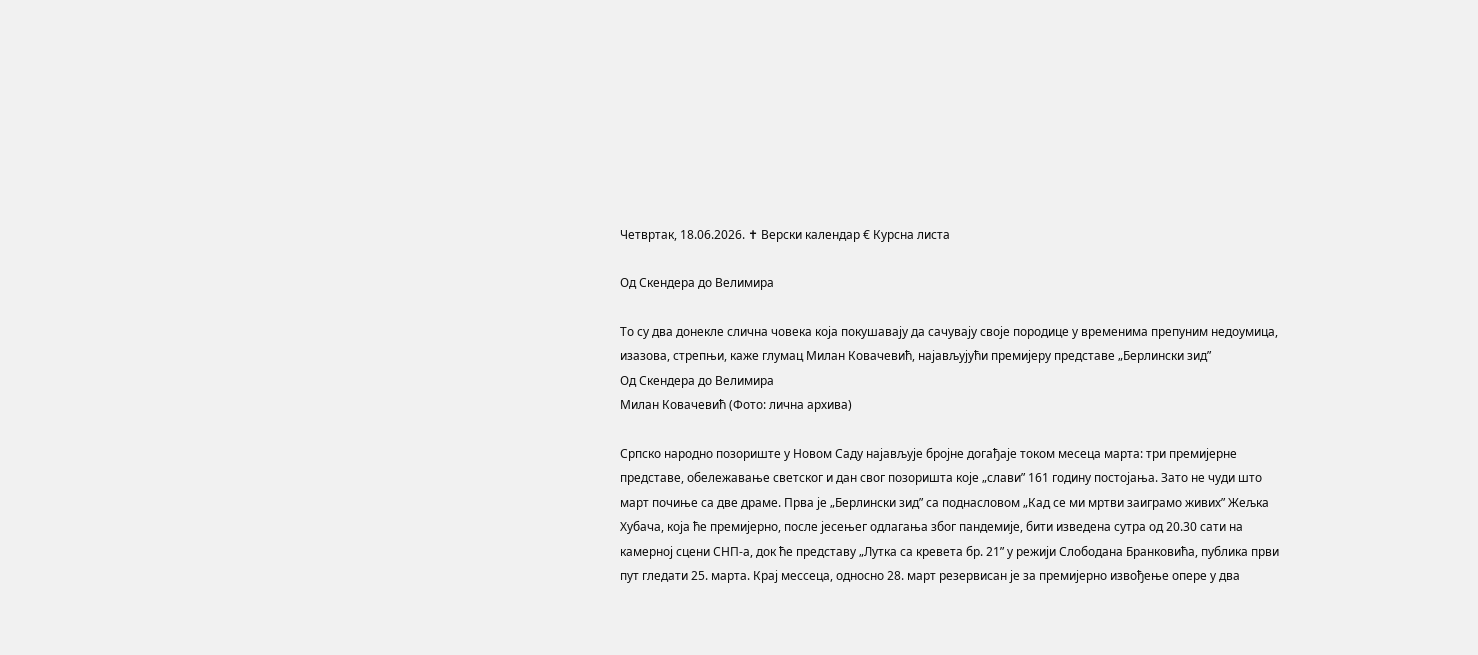Четвртак, 18.06.2026. ✝ Верски календар € Курсна листа

Од Скендера до Велимира

То су два донекле слична човека која покушавају да сачувају своје породице у временима препуним недоумица, изазова, стрепњи, каже глумац Милан Ковачевић, најављујући премијеру представе „Берлински зид”
Од Скендера до Велимира
Милан Ковачевић (Фото: лична архива)

Српско народно позориште у Новом Саду најављује бројне догађаје током месеца марта: три премијерне представе, обележавање светског и дан свог позоришта које „слави” 161 годину постојања. Зато не чуди што март почиње са две драме. Прва је „Берлински зид” са поднасловом „Кад се ми мртви заиграмо живих” Жељка Хубача, која ће премијерно, после јесењег одлагања због пандемије, бити изведена сутра од 20.30 сати на камерној сцени СНП-а, док ће представу „Лутка са кревета бр. 21” у режији Слободана Бранковића, публика први пут гледати 25. марта. Крај мессеца, односно 28. март резервисан је за премијерно извођење опере у два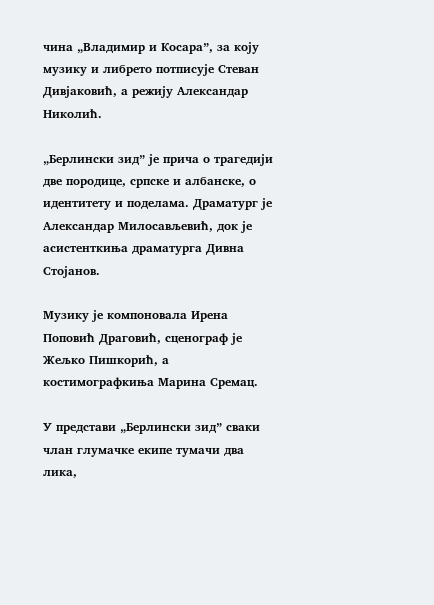чина „Владимир и Косара”, за коју музику и либрето потписује Стеван Дивјаковић, а режију Александар Николић.

„Берлински зид” је прича о трагедији две породице, српске и албанске, о идентитету и поделама. Драматург је Александар Милосављевић, док је асистенткиња драматурга Дивна Стојанов.

Музику је компоновала Ирена Поповић Драговић, сценограф је Жељко Пишкорић, а костимографкиња Марина Сремац.

У представи „Берлински зид” сваки члан глумачке екипе тумачи два лика,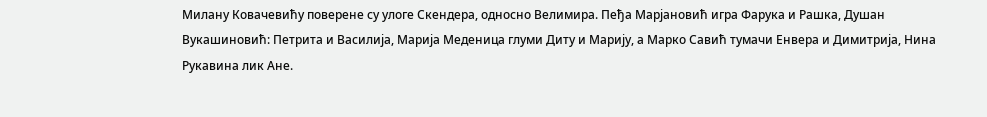Милану Ковачевићу поверене су улоге Скендера, односно Велимира. Пеђа Марјановић игра Фарука и Рашка, Душан Вукашиновић: Петрита и Василија, Марија Меденица глуми Диту и Марију, а Марко Савић тумачи Енвера и Димитрија, Нина Рукавина лик Ане.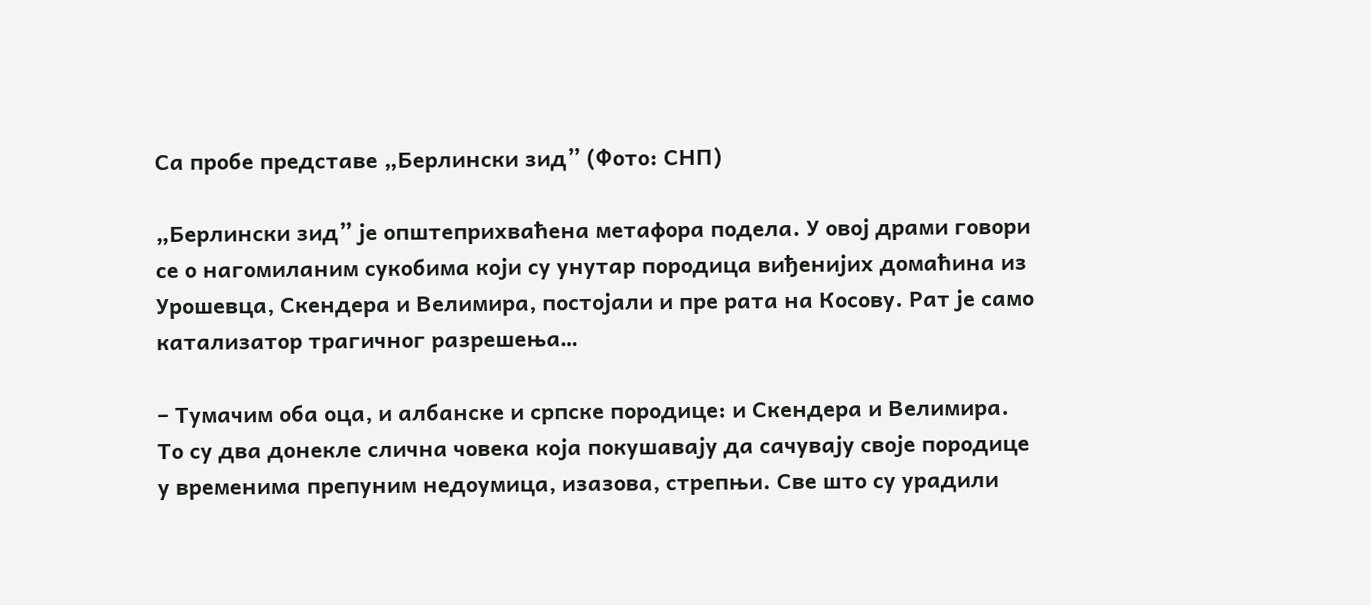Са пробе представе „Берлински зид” (Фото: СНП)

„Берлински зид” је општеприхваћена метафора подела. У овој драми говори се о нагомиланим сукобима који су унутар породица виђенијих домаћина из Урошевца, Скендера и Велимира, постојали и пре рата на Косову. Рат је само катализатор трагичног разрешења…

– Тумачим оба оца, и албанске и српске породице: и Скендера и Велимира. То су два донекле слична човека која покушавају да сачувају своје породице у временима препуним недоумица, изазова, стрепњи. Све што су урадили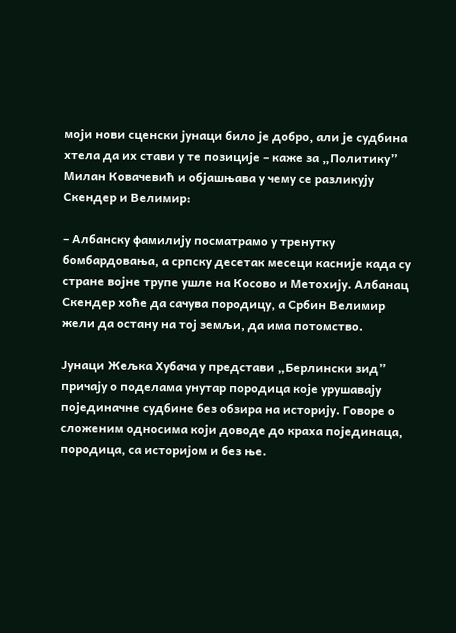моји нови сценски јунаци било је добро, али је судбина хтела да их стави у те позиције – каже за „Политику” Милан Ковачевић и објашњава у чему се разликују Скендер и Велимир:

– Албанску фамилију посматрамо у тренутку бомбардовања, а српску десетак месеци касније када су стране војне трупе ушле на Косово и Метохију. Албанац Скендер хоће да сачува породицу, а Србин Велимир жели да остану на тој земљи, да има потомство.

Јунаци Жељка Хубача у представи „Берлински зид” причају о поделама унутар породица које урушавају појединачне судбине без обзира на историју. Говоре о сложеним односима који доводе до краха појединаца, породица, са историјом и без ње.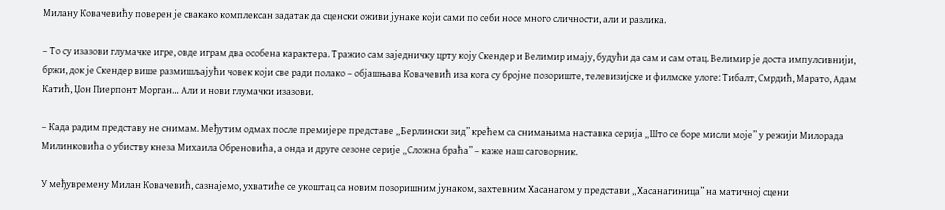Милану Ковачевићу поверен је свакако комплексан задатак да сценски оживи јунаке који сами по себи носе много сличности, али и разлика.

– То су изазови глумачке игре, овде играм два особена карактера. Тражио сам заједничку црту коју Скендер и Велимир имају, будући да сам и сам отац. Велимир је доста импулсивнији, бржи, док је Скендер више размишљајући човек који све ради полако – објашњава Ковачевић иза кога су бројне позориште, телевизијске и филмске улоге: Тибалт, Смрдић, Марато, Адам Катић, Џон Пиерпонт Морган… Али и нови глумачки изазови.

– Када радим представу не снимам. Међутим одмах после премијере представе „Берлински зид” крећем са снимањима наставка серија „Што се боре мисли моје” у режији Милорада Милинковића о убиству кнеза Михаила Обреновића, а онда и друге сезоне серије „Сложна браћа” – каже наш саговорник.

У међувремену Милан Ковачевић, сазнајемо, ухватиће се укоштац са новим позоришним јунаком, захтевним Хасанагом у представи „Хасанагиница” на матичној сцени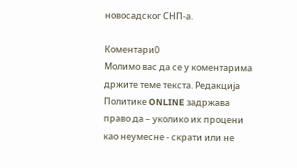новосадског СНП-а.

Коментари0
Молимо вас да се у коментарима држите теме текста. Редакција Политике ONLINE задржава право да – уколико их процени као неумесне - скрати или не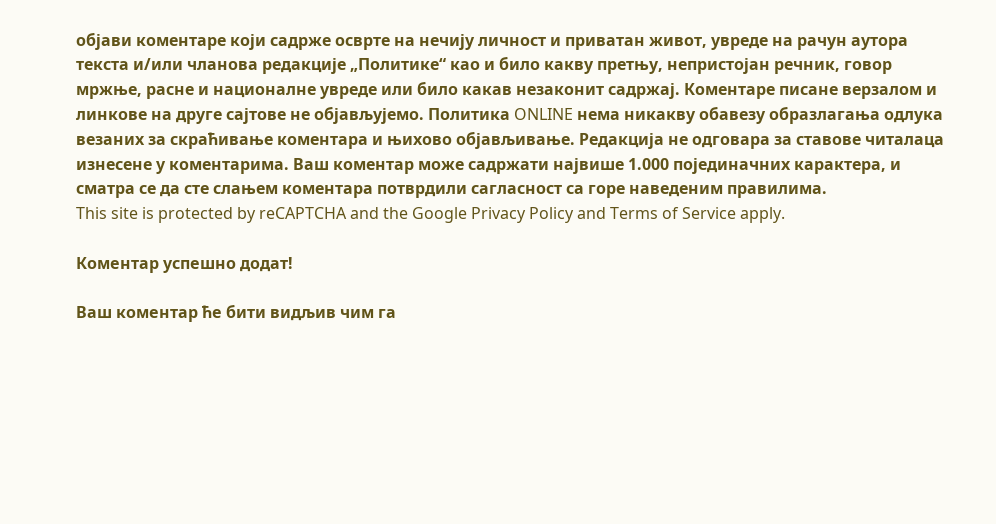објави коментаре који садрже осврте на нечију личност и приватан живот, увреде на рачун аутора текста и/или чланова редакције „Политике“ као и било какву претњу, непристојан речник, говор мржње, расне и националне увреде или било какав незаконит садржај. Коментаре писане верзалом и линкове на друге сајтове не објављујемо. Политика ONLINE нема никакву обавезу образлагања одлука везаних за скраћивање коментара и њихово објављивање. Редакција не одговара за ставове читалаца изнесене у коментарима. Ваш коментар може садржати највише 1.000 појединачних карактера, и сматра се да сте слањем коментара потврдили сагласност са горе наведеним правилима.
This site is protected by reCAPTCHA and the Google Privacy Policy and Terms of Service apply.

Комeнтар успeшно додат!

Ваш комeнтар ћe бити видљив чим га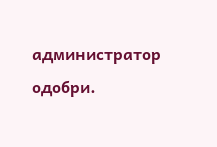администратор одобри.